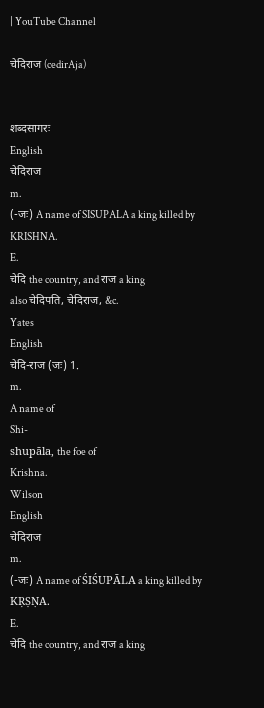| YouTube Channel

चेदिराज (cedirAja)


शब्दसागरः
English
चेदिराज
m.
(-जः) A name of SISUPALA a king killed by KRISHNA.
E.
चेदि the country, and राज a king
also चेदिपति, चेदिराज, &c.
Yates
English
चेदि-राज (जः) 1.
m.
A name of
Shi-
shupāla, the foe of
Krishna.
Wilson
English
चेदिराज
m.
(-जः) A name of ŚIŚUPĀLA a king killed by KṚṢṆA.
E.
चेदि the country, and राज a king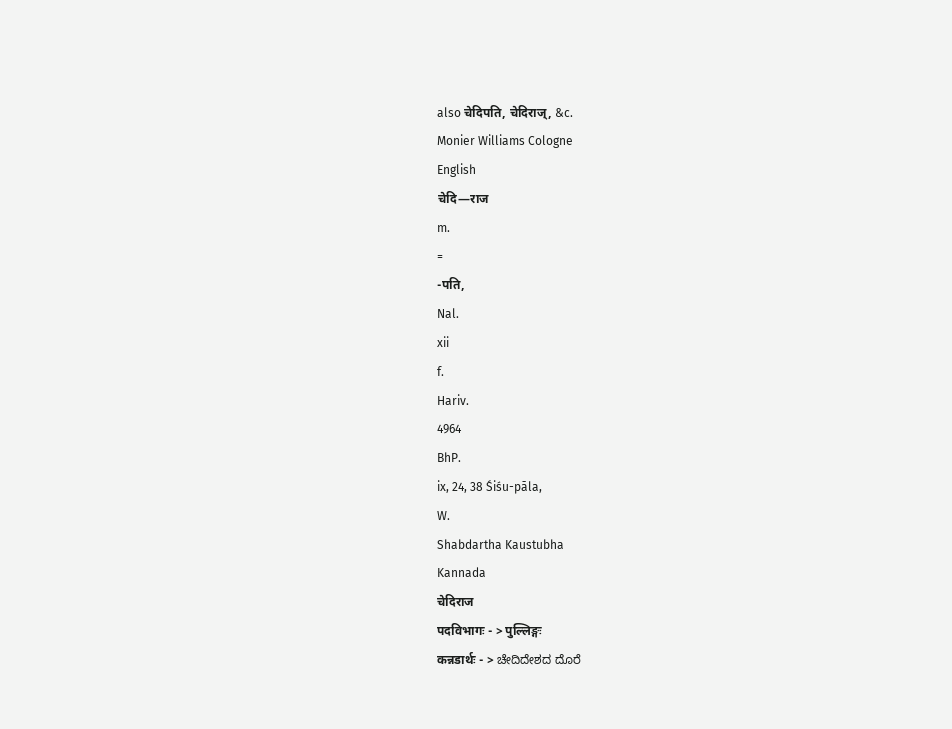also चेदिपति, चेदिराज्, &c.
Monier Williams Cologne
English
चेदि—राज
m.
=
-पति,
Nal.
xii
f.
Hariv.
4964
BhP.
ix, 24, 38 Śiśu-pāla,
W.
Shabdartha Kaustubha
Kannada
चेदिराज
पदविभागः - > पुल्लिङ्गः
कन्नडार्थः - > ಚೇದಿದೇಶದ ದೊರೆ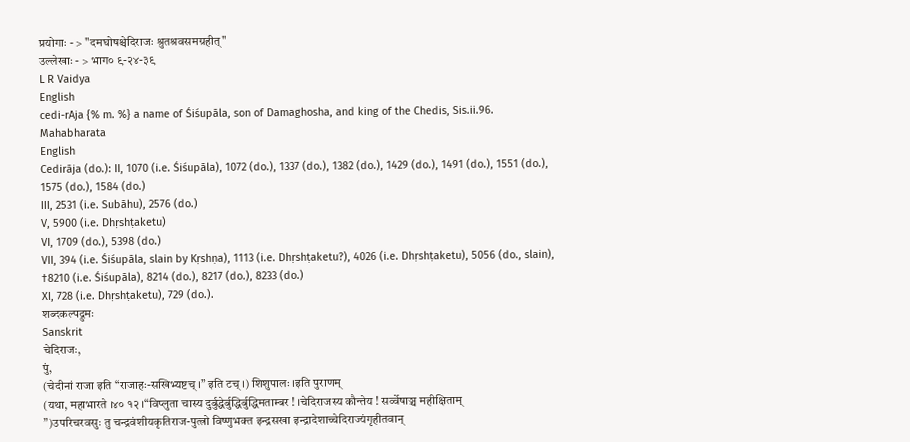प्रयोगाः - > "दमघोषश्चेदिराजः श्रुतश्रवसमग्रहीत्"
उल्लेखाः - > भाग० ९-२४-३९
L R Vaidya
English
cedi-rAja {% m. %} a name of Śiśupāla, son of Damaghosha, and king of the Chedis, Sis.ii.96.
Mahabharata
English
Cedirāja (do.): II, 1070 (i.e. Śiśupāla), 1072 (do.), 1337 (do.), 1382 (do.), 1429 (do.), 1491 (do.), 1551 (do.), 1575 (do.), 1584 (do.)
III, 2531 (i.e. Subāhu), 2576 (do.)
V, 5900 (i.e. Dhṛshṭaketu)
VI, 1709 (do.), 5398 (do.)
VII, 394 (i.e. Śiśupāla, slain by Kṛshṇa), 1113 (i.e. Dhṛshṭaketu?), 4026 (i.e. Dhṛshṭaketu), 5056 (do., slain), †8210 (i.e. Śiśupāla), 8214 (do.), 8217 (do.), 8233 (do.)
XI, 728 (i.e. Dhṛshṭaketu), 729 (do.).
शब्दकल्पद्रुमः
Sanskrit
चेदिराजः,
पुं,
(चेदीनां राजा इति “राजाहः-सखिभ्यष्टच् ।” इति टच् ।) शिशुपालः ।इति पुराणम्
(यथा, महाभारते ।४० १२ ।“विप्लुता चास्य दुर्बुद्धेर्बुद्धिर्बुद्धिमताम्बर ! ।चेदिराजस्य कौन्तेय ! सर्व्वेषाञ्च महीक्षिताम्
”)उपरिचरवसुः तु चन्द्रवंशीयकृतिराज-पुत्त्रो विष्णुभक्त इन्द्रसखा इन्द्रादेशाच्चेदिराज्यंगृहीतवान्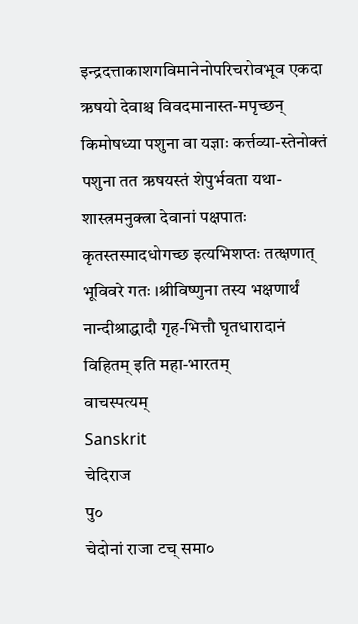इन्द्रदत्ताकाशगविमानेनोपरिचरोवभूव एकदा ऋषयो देवाश्च विवदमानास्त-मपृच्छन् किमोषध्या पशुना वा यज्ञाः कर्त्तव्या-स्तेनोक्तं पशुना तत ऋषयस्तं शेपुर्भवता यथा-शास्त्रमनुक्त्रा देवानां पक्षपातः कृतस्तस्मादधोगच्छ इत्यभिशप्तः तत्क्षणात् भूविवरे गतः ।श्रीविष्णुना तस्य भक्षणार्थं नान्दीश्राद्धादौ गृह-भित्तौ घृतधारादानं विहितम् इति महा-भारतम्
वाचस्पत्यम्
Sanskrit
चेदिराज
पु०
चेदोनां राजा टच् समा०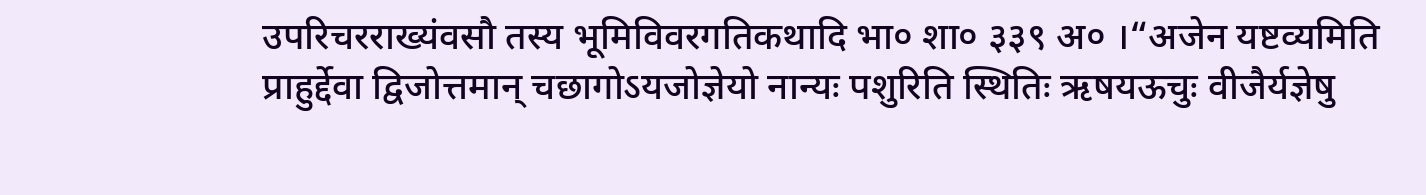उपरिचरराख्यंवसौ तस्य भूमिविवरगतिकथादि भा० शा० ३३९ अ० ।“अजेन यष्टव्यमिति प्राहुर्द्देवा द्विजोत्तमान् चछागोऽयजोज्ञेयो नान्यः पशुरिति स्थितिः ऋषयऊचुः वीजैर्यज्ञेषु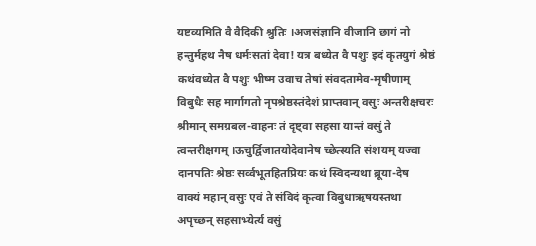यष्टव्यमिति वै वैदिकी श्रुतिः ।अजसंज्ञानि वीजानि छागं नो हन्तुर्महथ नैष धर्मःसतां देवा! यत्र बध्येत वै पशुः इदं कृतयुगं श्रेष्ठं कथंवध्येत वै पशुः भीष्म उवाच तेषां संवदतामेव-मृषीणाम् विबुधैः सह मार्गागतो नृपश्रेष्ठस्तंदेशं प्राप्तवान् वसुः अन्तरीक्षचरः श्रीमान् समग्रबल-वाहनः तं दृष्ट्वा सहसा यान्तं वसुं ते त्वन्तरीक्षगम् ।ऊचुर्द्विजातयोदेवानेष च्छेत्स्यति संशयम् यज्वा दानपतिः श्रेष्ठः सर्व्वभूतहितप्रियः कथं स्विदन्यथा ब्रूया-देष वाक्यं महान् वसुः एवं ते संविदं कृत्वा विबुधाऋषयस्तथा अपृच्छन् सहसाभ्येर्त्य वसुं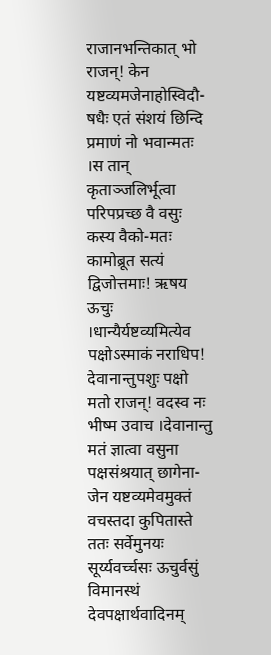राजानभन्तिकात् भो राजन्! केन यष्टव्यमजेनाहोस्विदौ-षधैः एतं संशयं छिन्दि प्रमाणं नो भवान्मतः ।स तान् कृताञ्जलिर्भूत्वा परिपप्रच्छ वै वसुः कस्य वैको-मतः कामोब्रूत सत्यं द्विजोत्तमाः! ऋषय ऊचुः ।धान्यैर्यष्टव्यमित्येव पक्षोऽस्माकं नराधिप! देवानान्तुपशुः पक्षो मतो राजन्! वदस्व नः भीष्म उवाच ।देवानान्तु मतं ज्ञात्वा वसुना पक्षसंश्रयात् छागेना-जेन यष्टव्यमेवमुक्तं वचस्तदा कुपितास्ते ततः सर्वेमुनयः सूर्य्यवर्च्चसः ऊचुर्वसुं विमानस्थं देवपक्षार्थवादिनम्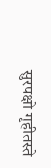सुरपक्षो गृहीतस्ते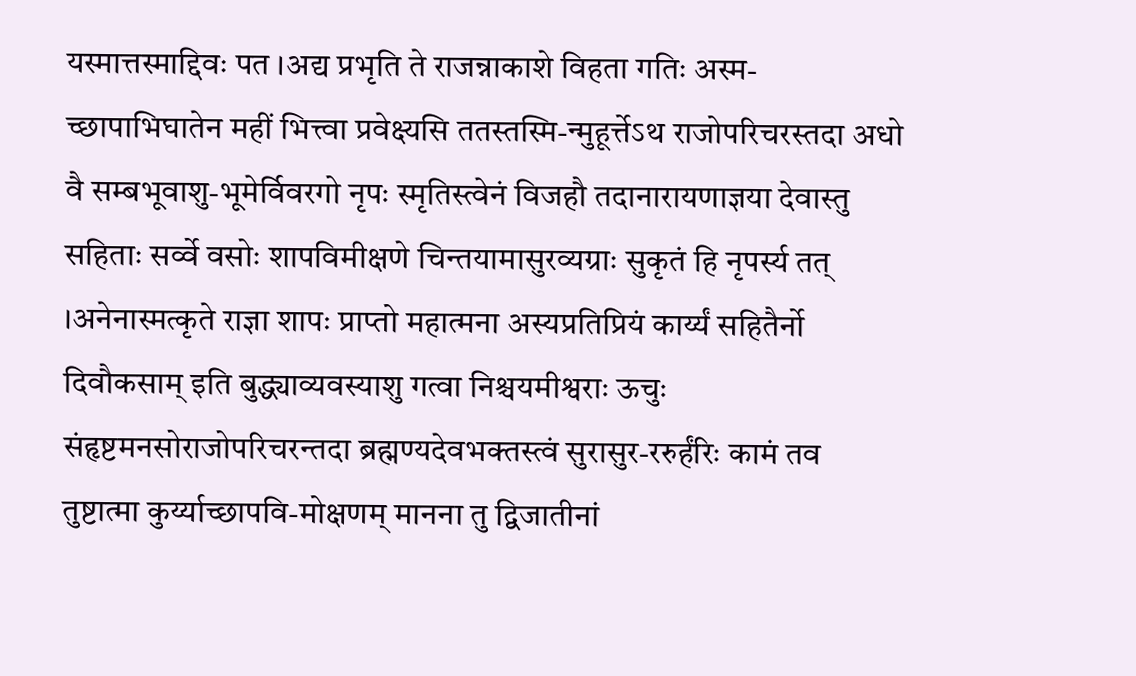यस्मात्तस्माद्दिवः पत ।अद्य प्रभृति ते राजन्नाकाशे विहता गतिः अस्म-च्छापाभिघातेन महीं भित्त्वा प्रवेक्ष्यसि ततस्तस्मि-न्मुहूर्त्तेऽथ राजोपरिचरस्तदा अधो वै सम्बभूवाशु-भूमेर्विवरगो नृपः स्मृतिस्त्वेनं विजहौ तदानारायणाज्ञया देवास्तु सहिताः सर्व्वे वसोः शापविमीक्षणे चिन्तयामासुरव्यग्राः सुकृतं हि नृपर्स्य तत् ।अनेनास्मत्कृते राज्ञा शापः प्राप्तो महात्मना अस्यप्रतिप्रियं कार्य्यं सहितैर्नो दिवौकसाम् इति बुद्ध्याव्यवस्याशु गत्वा निश्चयमीश्वराः ऊचुः संहृष्टमनसोराजोपरिचरन्तदा ब्रह्मण्यदेवभक्तस्त्वं सुरासुर-ररुर्हंरिः कामं तव तुष्टात्मा कुर्य्याच्छापवि-मोक्षणम् मानना तु द्विजातीनां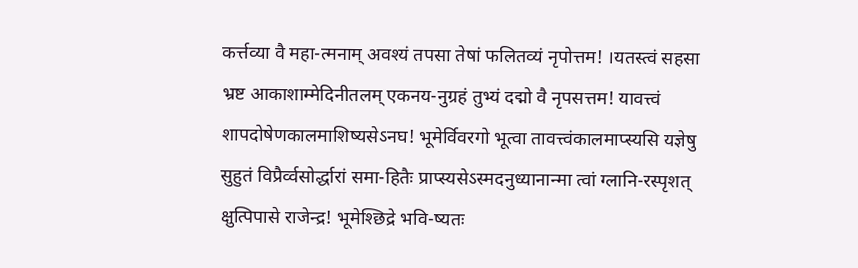कर्त्तव्या वै महा-त्मनाम् अवश्यं तपसा तेषां फलितव्यं नृपोत्तम! ।यतस्त्वं सहसा भ्रष्ट आकाशाम्मेदिनीतलम् एकनय-नुग्रहं तुभ्यं दद्मो वै नृपसत्तम! यावत्त्वं शापदोषेणकालमाशिष्यसेऽनघ! भूमेर्विवरगो भूत्वा तावत्त्वंकालमाप्स्यसि यज्ञेषु सुहुतं विप्रैर्व्वसोर्द्धारां समा-हितैः प्राप्स्यसेऽस्मदनुध्यानान्मा त्वां ग्लानि-रस्पृशत् क्षुत्पिपासे राजेन्द्र! भूमेश्छिद्रे भवि-ष्यतः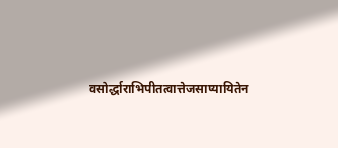वसोर्द्धाराभिपीतत्वात्तेजसाप्यायितेन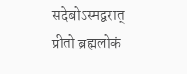सदेबोऽस्मद्वरात् प्रीतो ब्रह्मलोकं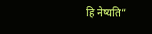हि नेष्यति”